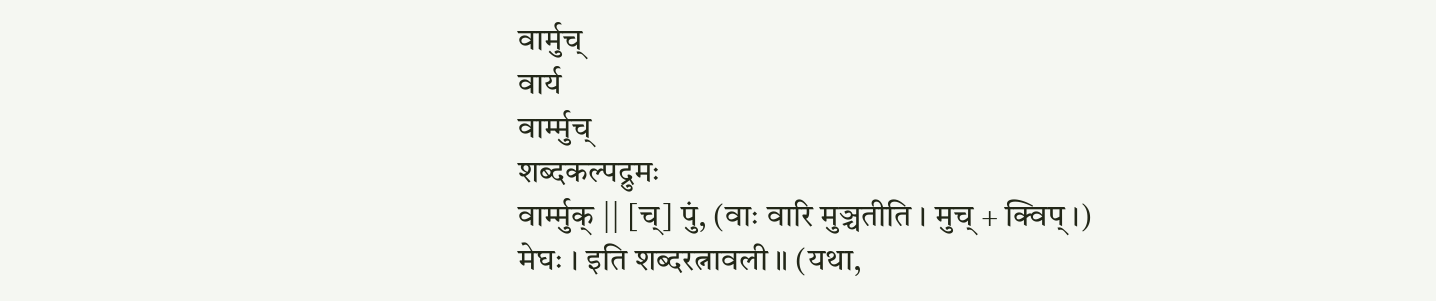वार्मुच्
वार्य
वार्म्मुच्
शब्दकल्पद्रुमः
वार्म्मुक् || [च्] पुं, (वाः वारि मुञ्चतीति । मुच् + क्विप् ।)
मेघः । इति शब्दरत्नावली ॥ (यथा,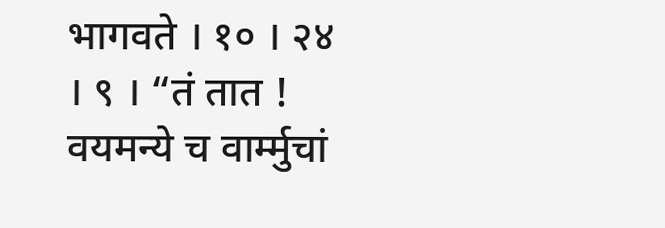भागवते । १० । २४ । ९ । “तं तात ! वयमन्ये च वार्म्मुचां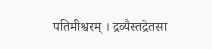पतिमीश्वरम् । द्रव्यैस्तद्रेतसा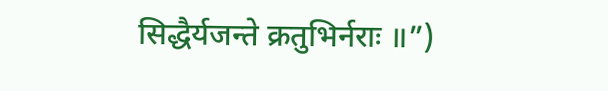सिद्धैर्यजन्ते क्रतुभिर्नराः ॥”)